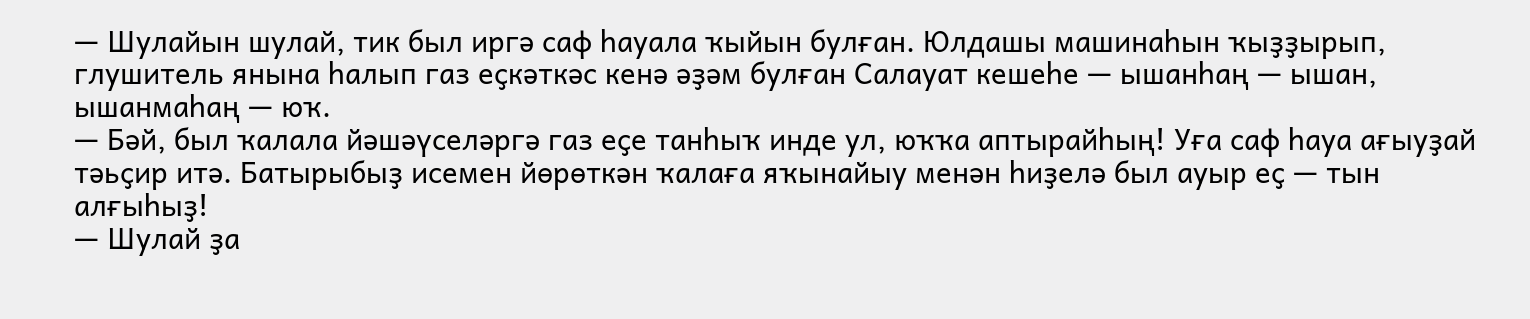— Шулайын шулай, тик был иргә саф һауала ҡыйын булған. Юлдашы машинаһын ҡыҙҙырып, глушитель янына һалып газ еҫкәткәс кенә әҙәм булған Салауат кешеһе — ышанһаң — ышан, ышанмаһаң — юҡ.
— Бәй, был ҡалала йәшәүселәргә газ еҫе танһыҡ инде ул, юҡҡа аптырайһың! Уға саф һауа ағыуҙай тәьҫир итә. Батырыбыҙ исемен йөрөткән ҡалаға яҡынайыу менән һиҙелә был ауыр еҫ — тын алғыһыҙ!
— Шулай ҙа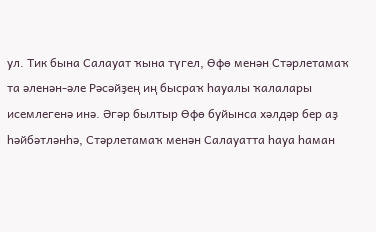ул. Тик бына Салауат ҡына түгел, Өфө менән Стәрлетамаҡ та әленән-әле Рәсәйҙең иң бысраҡ һауалы ҡалалары исемлегенә инә. Әгәр былтыр Өфө буйынса хәлдәр бер аҙ һәйбәтләнһә, Стәрлетамаҡ менән Салауатта һауа һаман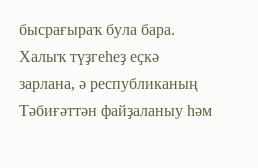бысрағыраҡ була бара. Халыҡ түҙгеһеҙ еҫкә зарлана, ә республиканың Тәбиғәттән файҙаланыу һәм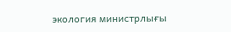экология министрлығы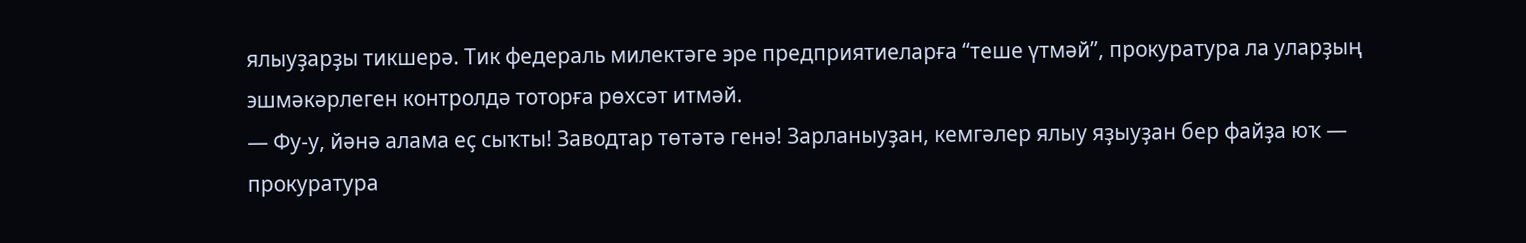ялыуҙарҙы тикшерә. Тик федераль милектәге эре предприятиеларға “теше үтмәй”, прокуратура ла уларҙың эшмәкәрлеген контролдә тоторға рөхсәт итмәй.
— Фу-у, йәнә алама еҫ сыҡты! Заводтар төтәтә генә! Зарланыуҙан, кемгәлер ялыу яҙыуҙан бер файҙа юҡ — прокуратура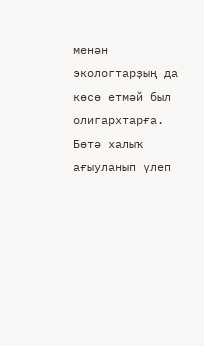менән экологтарҙың да көсө етмәй был олигархтарға. Бөтә халыҡ ағыуланып үлеп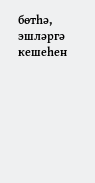бөтһә, эшләргә кешеһен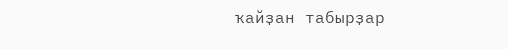ҡайҙан табырҙар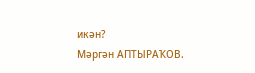икән?
Мәргән АПТЫРАҠОВ.